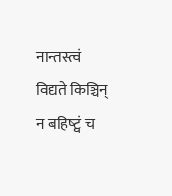नान्तस्त्वं विद्यते किञ्चिन् न बहिष्ट्वं च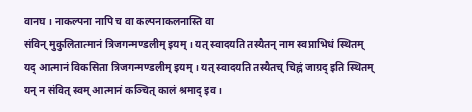वानघ । नाकल्पना नापि च वा कल्पनाकलनास्ति वा
संविन् मुकुलितात्मानं त्रिजगन्मण्डलीम् इयम् । यत् स्वादयति तस्यैतन् नाम स्वप्नाभिधं स्थितम्
यद् आत्मानं विकसिता त्रिजगन्मण्डलीम् इयम् । यत् स्वादयति तस्यैतच् चिह्नं जाग्रद् इति स्थितम्
यन् न संवित् स्वम् आत्मानं कञ्चित् कालं श्रमाद् इव ।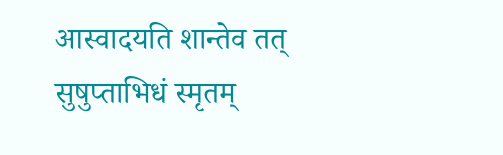आस्वादयति शान्तेव तत् सुषुप्ताभिधं स्मृतम्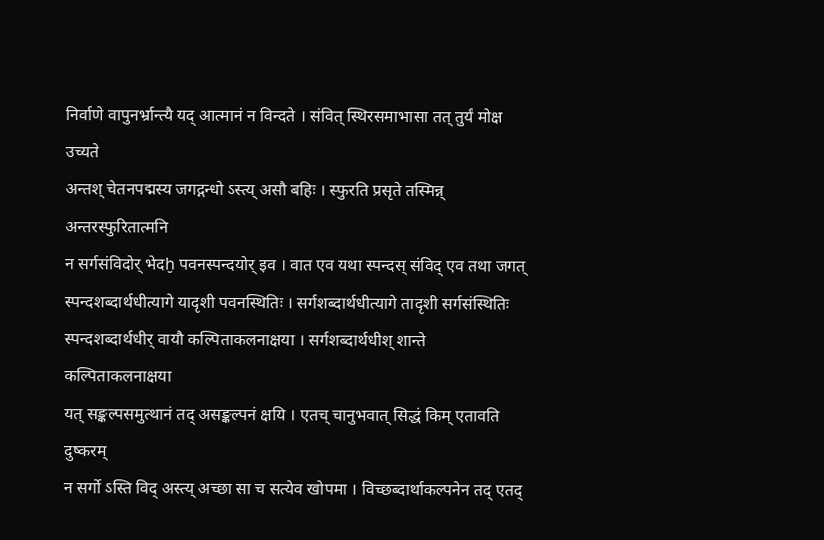निर्वाणे वापुनर्भ्रान्त्यै यद् आत्मानं न विन्दते । संवित् स्थिरसमाभासा तत् तुर्यं मोक्ष उच्यते
अन्तश् चेतनपद्मस्य जगद्गन्धो ऽस्त्य् असौ बहिः । स्फुरति प्रसृते तस्मिन्न् अन्तरस्फुरितात्मनि
न सर्गसंविदोर् भेदḫ पवनस्पन्दयोर् इव । वात एव यथा स्पन्दस् संविद् एव तथा जगत्
स्पन्दशब्दार्थधीत्यागे यादृशी पवनस्थितिः । सर्गशब्दार्थधीत्यागे तादृशी सर्गसंस्थितिः
स्पन्दशब्दार्थधीर् वायौ कल्पिताकलनाक्षया । सर्गशब्दार्थधीश् शान्ते कल्पिताकलनाक्षया
यत् सङ्कल्पसमुत्थानं तद् असङ्कल्पनं क्षयि । एतच् चानुभवात् सिद्धं किम् एतावति दुष्करम्
न सर्गो ऽस्ति विद् अस्त्य् अच्छा सा च सत्येव खोपमा । विच्छब्दार्थाकल्पनेन तद् एतद्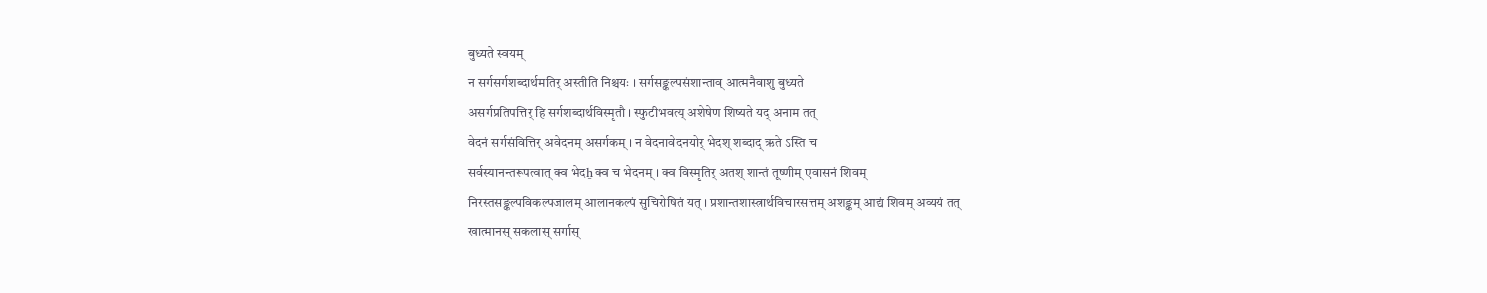बुध्यते स्वयम्
न सर्गसर्गशब्दार्थमतिर् अस्तीति निश्चयः । सर्गसङ्कल्पसंशान्ताव् आत्मनैवाशु बुध्यते
असर्गप्रतिपत्तिर् हि सर्गशब्दार्थविस्मृतौ । स्फुटीभवत्य् अशेषेण शिष्यते यद् अनाम तत्
वेदनं सर्गसंवित्तिर् अवेदनम् असर्गकम् । न वेदनावेदनयोर् भेदश् शब्दाद् ऋते ऽस्ति च
सर्वस्यानन्तरूपत्वात् क्व भेदẖ क्व च भेदनम् । क्व विस्मृतिर् अतश् शान्तं तूष्णीम् एवासनं शिवम्
निरस्तसङ्कल्पविकल्पजालम् आलानकल्पं सुचिरोषितं यत् । प्रशान्तशास्त्रार्थविचारसत्तम् अशङ्कम् आद्यं शिवम् अव्ययं तत्
खात्मानस् सकलास् सर्गास्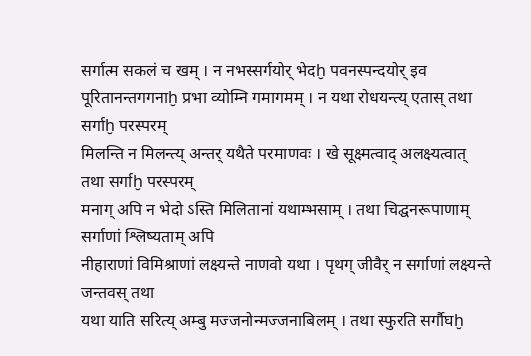सर्गात्म सकलं च खम् । न नभस्सर्गयोर् भेदḫ पवनस्पन्दयोर् इव
पूरितानन्तगगनाḫ प्रभा व्योम्नि गमागमम् । न यथा रोधयन्त्य् एतास् तथा सर्गाḫ परस्परम्
मिलन्ति न मिलन्त्य् अन्तर् यथैते परमाणवः । खे सूक्ष्मत्वाद् अलक्ष्यत्वात् तथा सर्गाḫ परस्परम्
मनाग् अपि न भेदो ऽस्ति मिलितानां यथाम्भसाम् । तथा चिद्घनरूपाणाम् सर्गाणां श्लिष्यताम् अपि
नीहाराणां विमिश्राणां लक्ष्यन्ते नाणवो यथा । पृथग् जीवैर् न सर्गाणां लक्ष्यन्ते जन्तवस् तथा
यथा याति सरित्य् अम्बु मज्जनोन्मज्जनाबिलम् । तथा स्फुरति सर्गौघḫ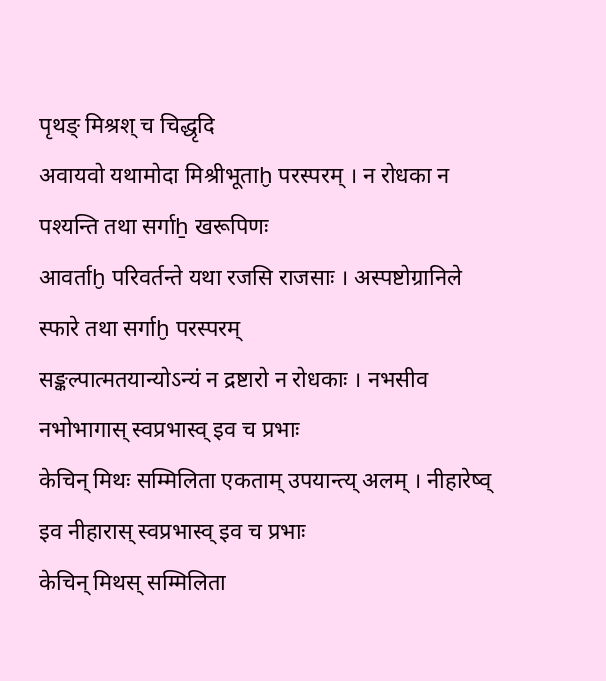पृथङ् मिश्रश् च चिद्धृदि
अवायवो यथामोदा मिश्रीभूताḫ परस्परम् । न रोधका न पश्यन्ति तथा सर्गाẖ खरूपिणः
आवर्ताḫ परिवर्तन्ते यथा रजसि राजसाः । अस्पष्टोग्रानिले स्फारे तथा सर्गाḫ परस्परम्
सङ्कल्पात्मतयान्योऽन्यं न द्रष्टारो न रोधकाः । नभसीव नभोभागास् स्वप्रभास्व् इव च प्रभाः
केचिन् मिथः सम्मिलिता एकताम् उपयान्त्य् अलम् । नीहारेष्व् इव नीहारास् स्वप्रभास्व् इव च प्रभाः
केचिन् मिथस् सम्मिलिता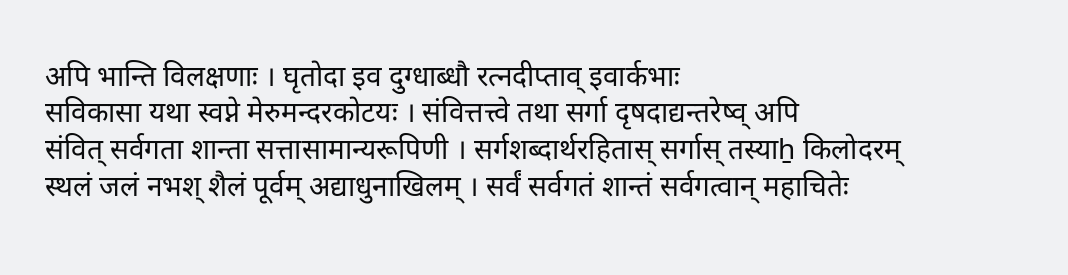अपि भान्ति विलक्षणाः । घृतोदा इव दुग्धाब्धौ रत्नदीप्ताव् इवार्कभाः
सविकासा यथा स्वप्ने मेरुमन्दरकोटयः । संवित्तत्त्वे तथा सर्गा दृषदाद्यन्तरेष्व् अपि
संवित् सर्वगता शान्ता सत्तासामान्यरूपिणी । सर्गशब्दार्थरहितास् सर्गास् तस्याẖ किलोदरम्
स्थलं जलं नभश् शैलं पूर्वम् अद्याधुनाखिलम् । सर्वं सर्वगतं शान्तं सर्वगत्वान् महाचितेः